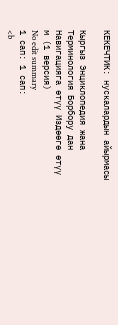КЕКЕЧТИК: нускалардын айырмасы

Кыргыз Энциклопедия жана Терминология Борбору дан
Навигацияга өтүү Издөөгө өтүү
м (1 версия)
No edit summary
1 сап: 1 сап:
<b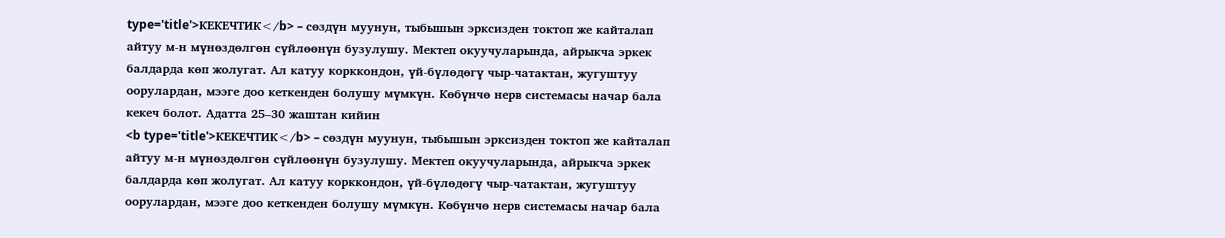type='title'>КЕКЕЧТИК</b> – сөздүн муунун, тыбышын эрксизден токтоп же кайталап айтуу м-н мүнөздөлгөн сүйлөөнүн бузулушу. Мектеп окуучуларында, айрыкча эркек балдарда көп жолугат. Ал катуу корккондон, үй-бүлөдөгү чыр-чатактан, жугуштуу оорулардан, мээге доо кеткенден болушу мүмкүн. Көбүнчө нерв системасы начар бала кекеч болот. Адатта 25–30 жаштан кийин
<b type='title'>КЕКЕЧТИК</b> – сөздүн муунун, тыбышын эрксизден токтоп же кайталап айтуу м-н мүнөздөлгөн сүйлөөнүн бузулушу. Мектеп окуучуларында, айрыкча эркек балдарда көп жолугат. Ал катуу корккондон, үй-бүлөдөгү чыр-чатактан, жугуштуу оорулардан, мээге доо кеткенден болушу мүмкүн. Көбүнчө нерв системасы начар бала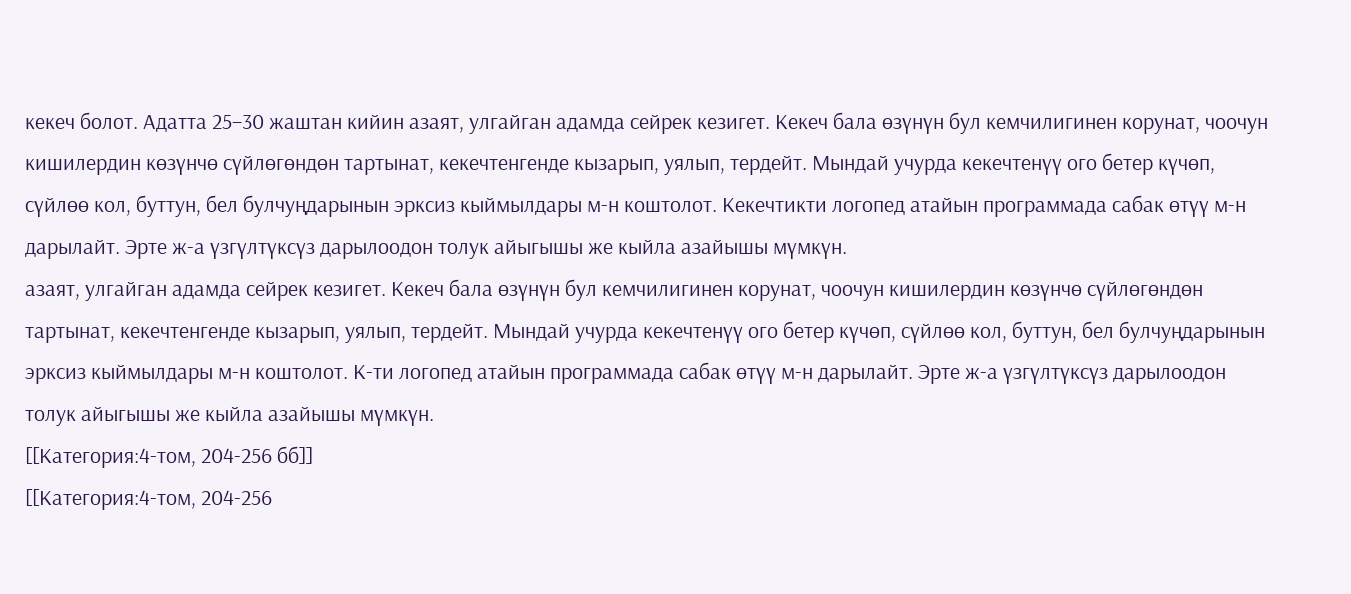кекеч болот. Адатта 25–30 жаштан кийин азаят, улгайган адамда сейрек кезигет. Кекеч бала өзүнүн бул кемчилигинен корунат, чоочун кишилердин көзүнчө сүйлөгөндөн тартынат, кекечтенгенде кызарып, уялып, тердейт. Мындай учурда кекечтенүү ого бетер күчөп, сүйлөө кол, буттун, бел булчуңдарынын эрксиз кыймылдары м-н коштолот. Кекечтикти логопед атайын программада сабак өтүү м-н дарылайт. Эрте ж-а үзгүлтүксүз дарылоодон толук айыгышы же кыйла азайышы мүмкүн.
азаят, улгайган адамда сейрек кезигет. Кекеч бала өзүнүн бул кемчилигинен корунат, чоочун кишилердин көзүнчө сүйлөгөндөн тартынат, кекечтенгенде кызарып, уялып, тердейт. Мындай учурда кекечтенүү ого бетер күчөп, сүйлөө кол, буттун, бел булчуңдарынын эрксиз кыймылдары м-н коштолот. К-ти логопед атайын программада сабак өтүү м-н дарылайт. Эрте ж-а үзгүлтүксүз дарылоодон толук айыгышы же кыйла азайышы мүмкүн.
[[Категория:4-том, 204-256 бб]]
[[Категория:4-том, 204-256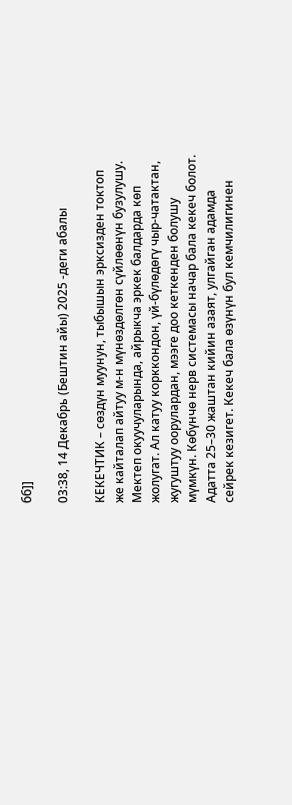бб]]

03:38, 14 Декабрь (Бештин айы) 2025 -деги абалы

КЕКЕЧТИК – сөздүн муунун, тыбышын эрксизден токтоп же кайталап айтуу м-н мүнөздөлгөн сүйлөөнүн бузулушу. Мектеп окуучуларында, айрыкча эркек балдарда көп жолугат. Ал катуу корккондон, үй-бүлөдөгү чыр-чатактан, жугуштуу оорулардан, мээге доо кеткенден болушу мүмкүн. Көбүнчө нерв системасы начар бала кекеч болот. Адатта 25–30 жаштан кийин азаят, улгайган адамда сейрек кезигет. Кекеч бала өзүнүн бул кемчилигинен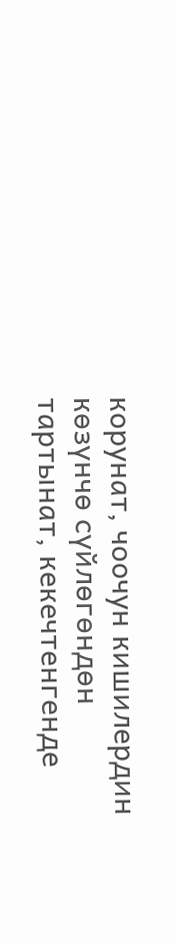корунат, чоочун кишилердин көзүнчө сүйлөгөндөн тартынат, кекечтенгенде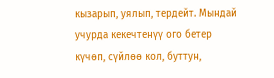кызарып, уялып, тердейт. Мындай учурда кекечтенүү ого бетер күчөп, сүйлөө кол, буттун,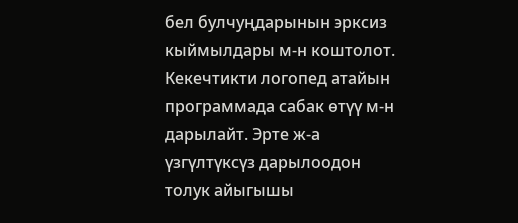бел булчуңдарынын эрксиз кыймылдары м-н коштолот. Кекечтикти логопед атайын программада сабак өтүү м-н дарылайт. Эрте ж-а үзгүлтүксүз дарылоодон толук айыгышы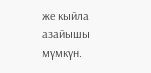же кыйла азайышы мүмкүн.